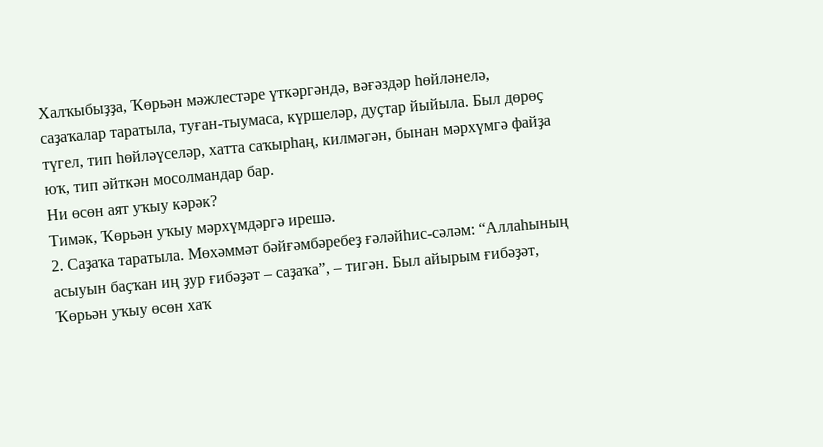Халҡыбыҙҙа, Ҡөрьән мәжлестәре үткәргәндә, вәғәздәр һөйләнелә, саҙаҡалар таратыла, туған-тыумаса, күршеләр, дуҫтар йыйыла. Был дөрөҫ түгел, тип һөйләүселәр, хатта саҡырһаң, килмәгән, бынан мәрхүмгә файҙа юҡ, тип әйткән мосолмандар бар.
Ни өсөн аят уҡыу кәрәк?
Тимәк, Ҡөрьән уҡыу мәрхүмдәргә ирешә.
2. Саҙаҡа таратыла. Мөхәммәт бәйғәмбәребеҙ ғәләйһис-сәләм: “Аллаһының асыуын баҫҡан иң ҙур ғибәҙәт – саҙаҡа”, – тигән. Был айырым ғибәҙәт, Ҡөрьән уҡыу өсөн хаҡ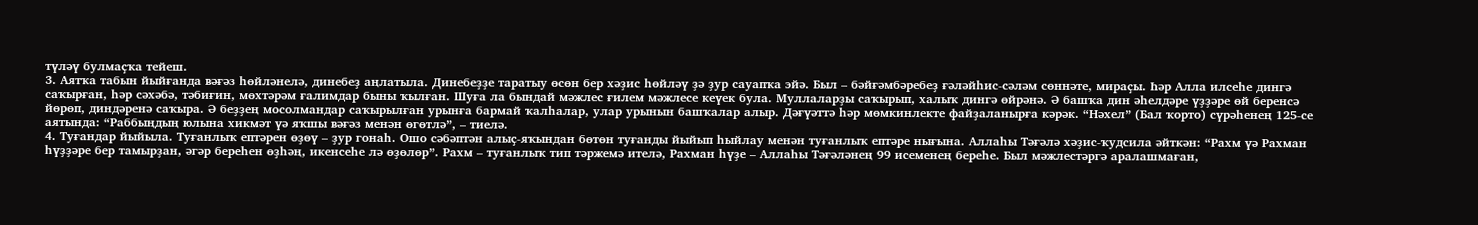түләү булмаҫҡа тейеш.
3. Аятҡа табын йыйғанда вәғәз һөйләнелә, динебеҙ аңлатыла. Динебеҙҙе таратыу өсөн бер хәҙис һөйләү ҙә ҙур сауапҡа эйә. Был – бәйғәмбәребеҙ ғәләйһис-сәләм сөннәте, мираҫы. Һәр Алла илсеһе дингә саҡырған, һәр сәхәбә, тәбиғин, мөхтәрәм ғалимдар быны ҡылған. Шуға ла бындай мәжлес ғилем мәжлесе кеүек була. Муллаларҙы саҡырып, халыҡ дингә өйрәнә. Ә башҡа дин әһелдәре үҙҙәре өй беренсә йөрөп, диндәренә саҡыра. Ә беҙҙең мосолмандар саҡырылған урынға бармай ҡалһалар, улар урынын башҡалар алыр. Дәғүәттә һәр мөмкинлекте файҙаланырға кәрәк. “Нәхел” (Бал ҡорто) сүрәһенең 125-се аятында: “Раббыңдың юлына хикмәт үә яҡшы вәғәз менән өгөтлә”, – тиелә.
4. Туғандар йыйыла. Туғанлыҡ ептәрен өҙөү – ҙур гонаһ. Ошо сәбәптән алыҫ-яҡындан бөтөн туғанды йыйып һыйлау менән туғанлыҡ ептәре нығына. Аллаһы Тәғәлә хәҙис-ҡудсила әйткән: “Рахм үә Рахман һүҙҙәре бер тамырҙан, әгәр береһен өҙһәң, икенсеһе лә өҙөлөр”. Рахм – туғанлыҡ тип тәржемә ителә, Рахман һүҙе – Аллаһы Тәғәләнең 99 исеменең береһе. Был мәжлестәргә аралашмаған,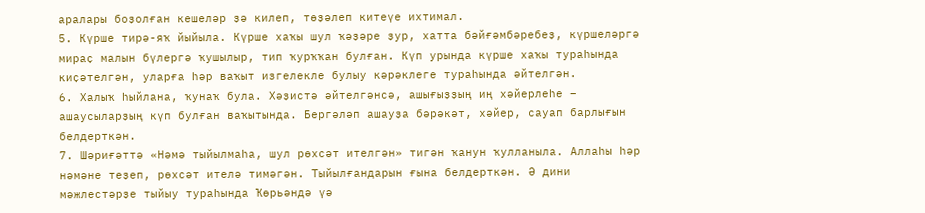аралары боҙолған кешеләр ҙә килеп, төҙәлеп китеүе ихтимал.
5. Күрше тирә-яҡ йыйыла. Күрше хаҡы шул ҡәҙәре ҙур, хатта бәйғәмбәребеҙ, күршеләргә мираҫ малын бүлергә ҡушылыр, тип ҡурҡҡан булған. Күп урында күрше хаҡы тураһында киҫәтелгән, уларға һәр ваҡыт изгелекле булыу кәрәклеге тураһында әйтелгән.
6. Халыҡ һыйлана, ҡунаҡ була. Хәҙистә әйтелгәнсә, ашығыҙҙың иң хәйерлеһе – ашаусыларҙың күп булған ваҡытында. Бергәләп ашауҙа бәрәкәт, хәйер, сауап барлығын белдерткән.
7. Шәриғәттә «Нәмә тыйылмаһа, шул рөхсәт ителгән» тигән ҡанун ҡулланыла. Аллаһы һәр нәмәне теҙеп, рөхсәт ителә тимәгән. Тыйылғандарын ғына белдерткән. Ә дини мәжлестәрҙе тыйыу тураһында Ҡөрьәндә үә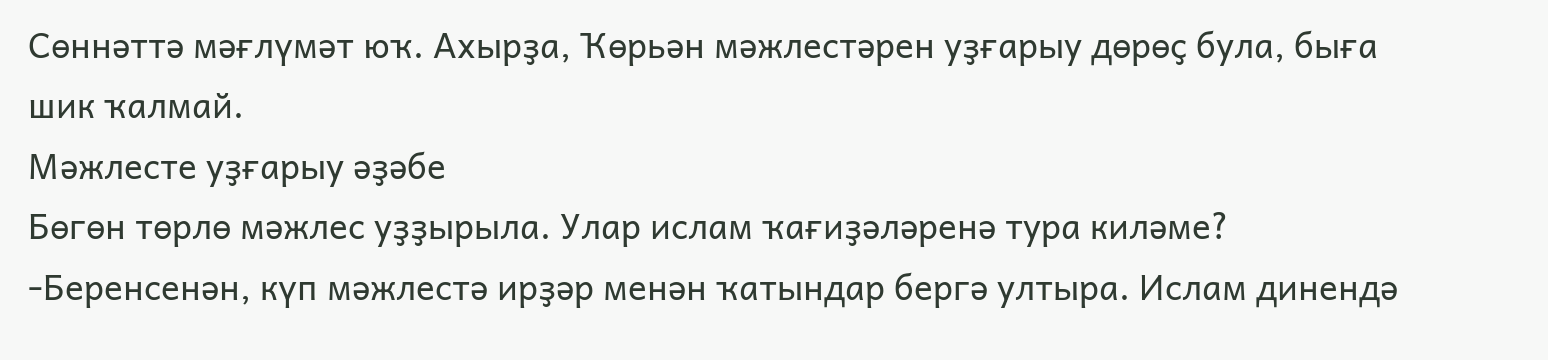Сөннәттә мәғлүмәт юҡ. Ахырҙа, Ҡөрьән мәжлестәрен уҙғарыу дөрөҫ була, быға шик ҡалмай.
Мәжлесте уҙғарыу әҙәбе
Бөгөн төрлө мәжлес уҙҙырыла. Улар ислам ҡағиҙәләренә тура киләме?
-Беренсенән, күп мәжлестә ирҙәр менән ҡатындар бергә ултыра. Ислам динендә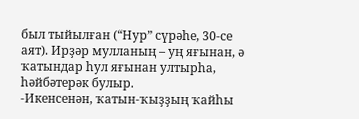был тыйылған (“Нур” сүрәһе, 30-се аят). Ирҙәр мулланың – уң яғынан, ә ҡатындар һул яғынан ултырһа, һәйбәтерәк булыр.
-Икенсенән, ҡатын-ҡыҙҙың ҡайһы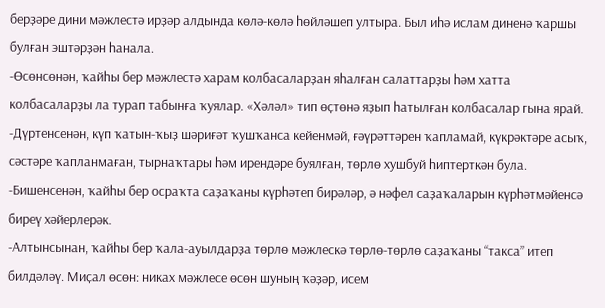берҙәре дини мәжлестә ирҙәр алдында көлә-көлә һөйләшеп ултыра. Был иһә ислам диненә ҡаршы булған эштәрҙән һанала.
-Өсөнсөнән, ҡайһы бер мәжлестә харам колбасаларҙан яһалған салаттарҙы һәм хатта колбасаларҙы ла турап табынға ҡуялар. «Хәләл» тип өҫтөнә яҙып һатылған колбасалар гына ярай.
-Дүртенсенән, күп ҡатын-ҡыҙ шәриғәт ҡушҡанса кейенмәй, ғәүрәттәрен ҡапламай, күкрәктәре асыҡ, сәстәре ҡапланмаған, тырнаҡтары һәм ирендәре буялған, төрлө хушбуй һиптерткән була.
-Бишенсенән, ҡайһы бер осраҡта саҙаҡаны күрһәтеп бирәләр, ә нәфел саҙаҡаларын күрһәтмәйенсә биреү хәйерлерәк.
-Алтынсынан, ҡайһы бер ҡала-ауылдарҙа төрлө мәжлескә төрлө-төрлө саҙаҡаны “такса” итеп билдәләү. Миҫал өсөн: никах мәжлесе өсөн шуның ҡәҙәр, исем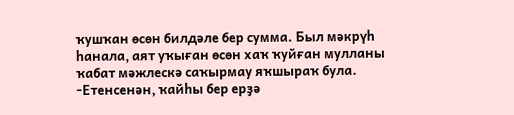ҡушҡан өсөн билдәле бер сумма. Был мәкрүһ һанала, аят уҡыған өсөн хаҡ ҡуйған мулланы ҡабат мәжлескә саҡырмау яҡшыраҡ була.
-Етенсенән, ҡайһы бер ерҙә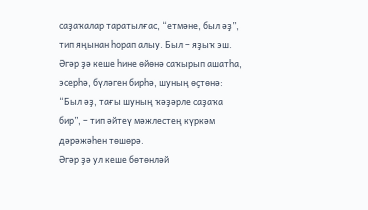саҙаҡалар таратылғас, “етмәне, был әҙ”, тип яңынан һорап алыу. Был – яҙыҡ эш.
Әгәр ҙә кеше һине өйөнә саҡырып ашатһа, эсерһә, бүләген бирһә, шуның өҫтөнә: “Был әҙ, тағы шуның ҡәҙәрле саҙаҡа бир”, – тип әйтеү мәжлестең күркәм дәрәжәһен төшөрә.
Әгәр ҙә ул кеше бөтөнләй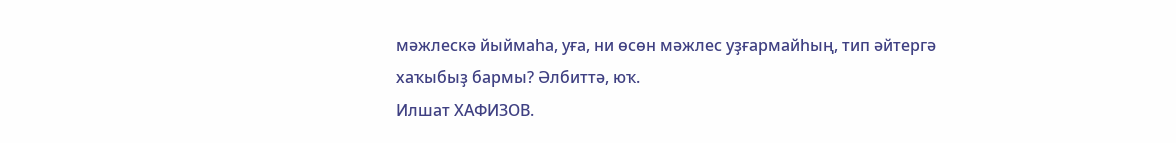мәжлескә йыймаһа, уға, ни өсөн мәжлес уҙғармайһың, тип әйтергә хаҡыбыҙ бармы? Әлбиттә, юҡ.
Илшат ХАФИЗОВ.